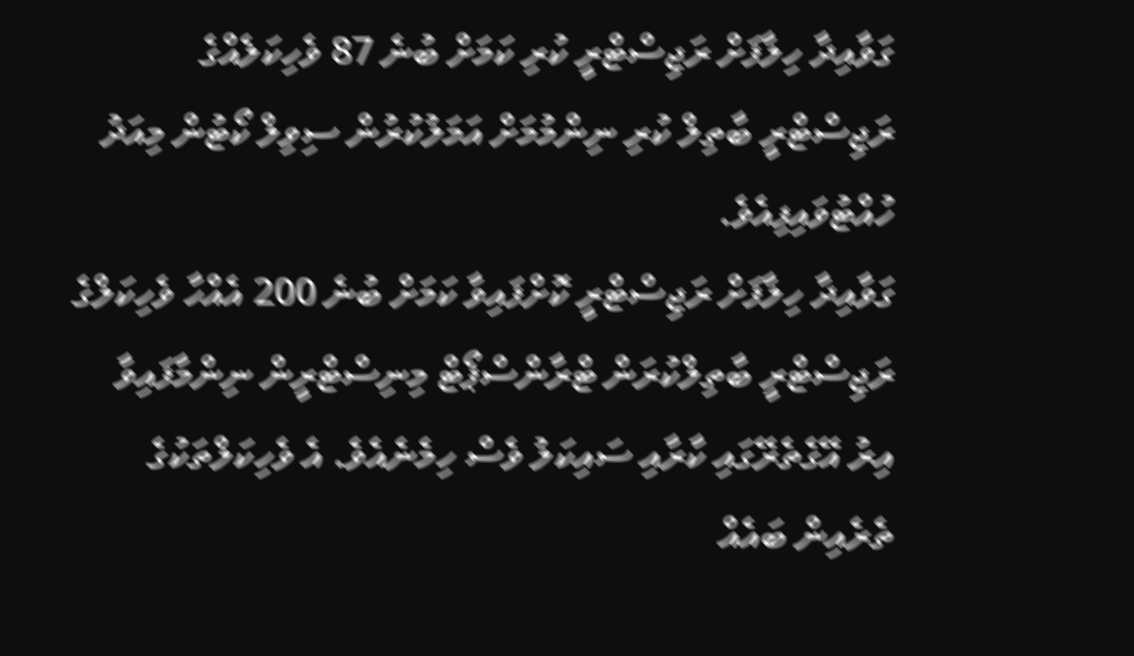ގަވާއިދާ ހިލާފަށް ރަޖިސްޓްރީ ކުރި ކަމަށް ބުނެ 87 ވެހިކަލެއްގެ ރަޖިސްޓްރީ ބާތިލް ކުރި ނިންމުމަށް އަމަލުކުރުން ސިވިލް ކޯޓުން މިއަދު ހުއްޓުވައިފިއެވެ.
ގަވާއިދާ ހިލާފަށް ރަޖިސްޓްރީ ކޮށްފައިވާ ކަމަށް ބުނެ 200 އެއްހާ ވެހިކަލްގެ ރަޖިސްޓްރީ ބާތިލްކުރަން ޓްރާންސްޕޯޓް މިނިސްޓްރީން ނިންމާފައިވާ އިރު އޭގެތެރޭގައި ކާރާއި ސައިކަލު ވެސް ހިމެނެއެވެ. އެ ވެހިކަލްތަކުގެ ތެރެއިން ބައެއް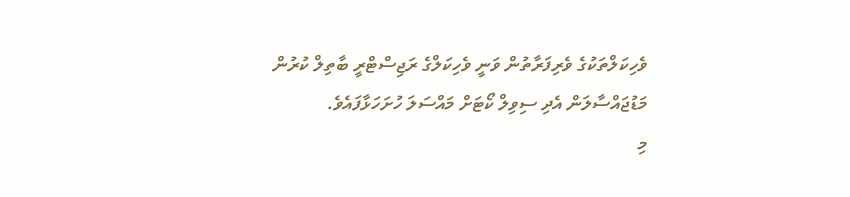ވެހިކަލްތަކުގެ ވެރިފަރާތުން ވަނީ ވެހިކަލްގެ ރަޖިސްޓްރީ ބާތިލް ކުރުން މަޑުޖައްސާލަން އެދި ސިވިލް ކޯޓަށް މައްސަލަ ހުށަހަޅާފައެވެ.
މި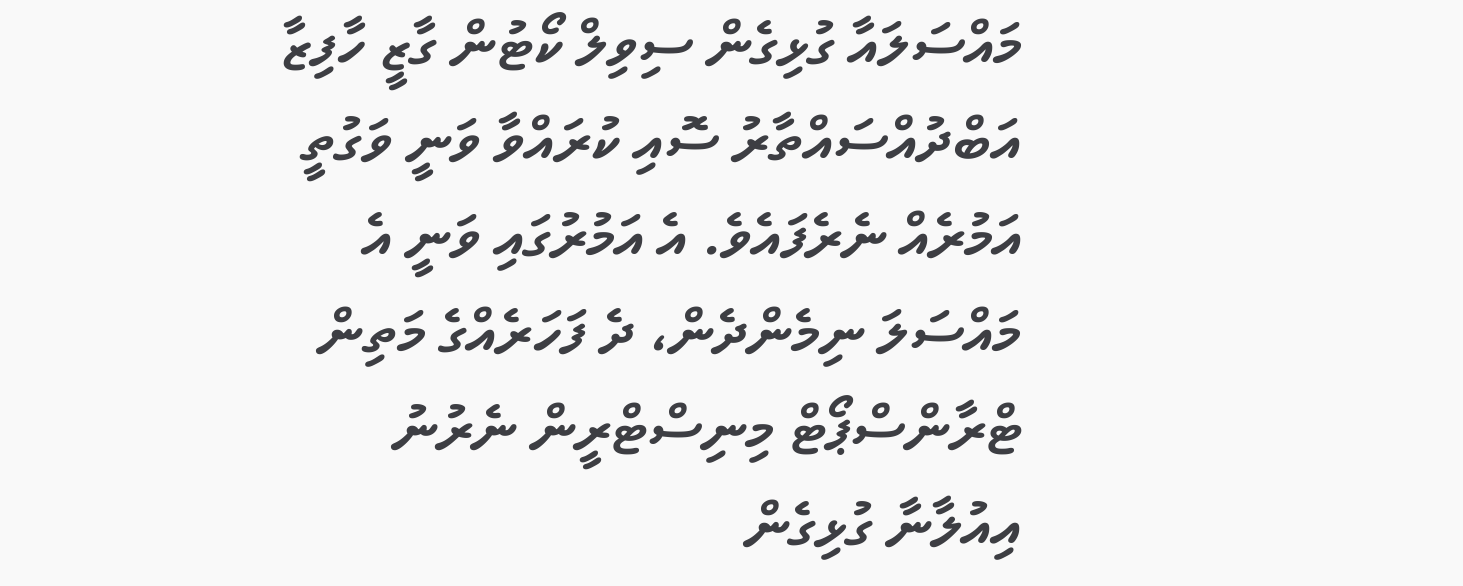މައްސަލައާ ގުޅިގެން ސިވިލް ކޯޓުން ގާޒީ ހާފިޒާ އަބްދުއްސައްތާރު ސޮއި ކުރައްވާ ވަނީ ވަގުތީ އަމުރެއް ނެރެފައެވެ. އެ އަމުރުގައި ވަނީ އެ މައްސަލަ ނިމެންދެން، ދެ ފަހަރެއްގެ މަތިން ޓްރާންސްޕޯޓް މިނިސްޓްރީން ނެރުނު އިއުލާނާ ގުޅިގެން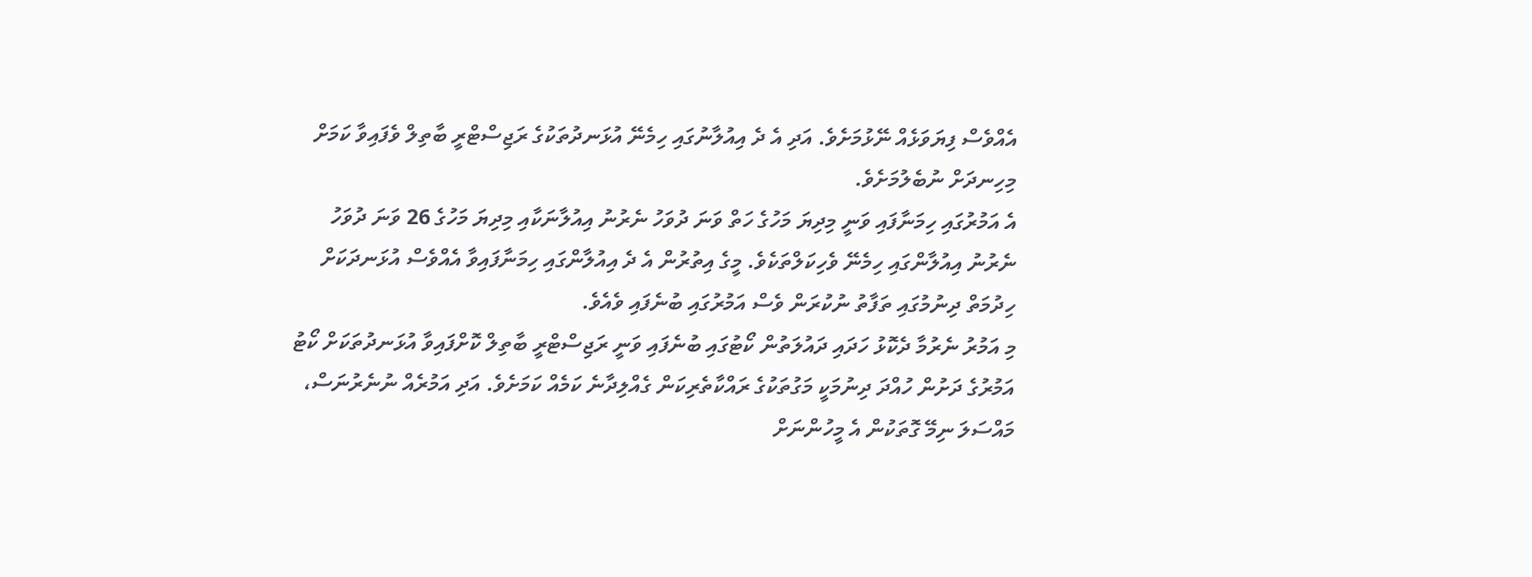އެއްވެސް ފިޔަވަޅެއް ނޭޅުމަށެވެ. އަދި އެ ދެ އިއުލާނުގައި ހިމެނޭ އުޅަނދުތަކުގެ ރަޖިސްޓްރީ ބާތިލް ވެފައިވާ ކަމަށް މިހިނދަށް ނުބެލުމަށެވެ.
އެ އަމުރުގައި ހިމަނާފައި ވަނީ މިދިޔަ މަހުގެ ހަތް ވަނަ ދުވަހު ނެރުނު އިއުލާނަކާއި މިދިޔަ މަހުގެ 26 ވަނަ ދުވަހު ނެރުނު އިއުލާންގައި ހިމެނޭ ވެހިކަލްތަކެވެ. މީގެ އިތުރުން އެ ދެ އިއުލާންގައި ހިމަނާފައިވާ އެއްވެސް އުޅަނދަކަށް ހިދުމަތް ދިނުމުގައި ތަފާތު ނުކުރަން ވެސް އަމުރުގައި ބުނެފައި ވެއެވެ.
މި އަމުރު ނެރުމާ ދެކޮޅު ހަދައި ދައުލަތުން ކޯޓުގައި ބުނެފައި ވަނީ ރަޖިސްޓްރީ ބާތިލް ކޮށްފައިވާ އުޅަނދުތަކަށް ކޯޓު އަމުރުގެ ދަށުން ހުއްދަ ދިނުމަކީ މަގުތަކުގެ ރައްކާތެރިކަން ގެއްލިދާނެ ކަމެއް ކަމަށެވެ. އަދި އަމުރެއް ނުނެރުނަސް، މައްސަލަ ނިމޭ ގޮތަކުން އެ މީހުންނަށް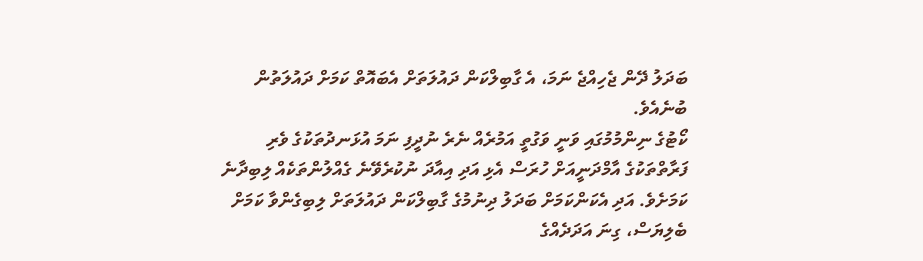ބަދަލު ދޭން ޖެހިއްޖެ ނަމަ، އެ ގާބިލްކަން ދައުލަތަށް އެބައޮތް ކަމަށް ދައުލަތުން ބުނެއެވެ.
ކޯޓުގެ ނިންމުމުގައި ވަނީ ވަގުތީ އަމުރެއް ނެރެ ނުދީފި ނަމަ އުޅަނދުތަކުގެ ވެރި ފަރާތްތަކުގެ އާމްދަނީއަށް ހުރަސް އެޅި އަދި އިއާދަ ނުކުރެވޭނެ ގެއްލުންތަކެއް ލިބިދާނެ ކަމަށެވެ. އަދި އެކަންކަމަށް ބަދަލު ދިނުމުގެ ގާބިލްކަން ދައުލަތަށް ލިބިގެންވާ ކަމަށް ބެލިޔަސް، ގިނަ އަދަދެއްގެ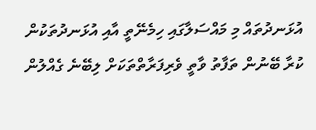އުޅަނދުތައް މި މައްސަލާގައި ހިމެނޭތީ އާއި އުޅަނދުތަކުން ކުރާ ބޭނުން ތަފާތު ވާތީ ވެރިފަރާތްތަކަށް ލިބޭނެ ގެއްލުން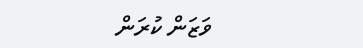ވަޒަން ކުރަން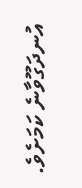އުނދަގޫވާނެ ކަމަށެވެ.